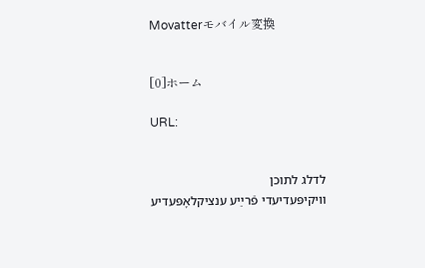Movatterモバイル変換


[0]ホーム

URL:


לדלג לתוכן
װיקיפּעדיעדי פֿרײַע ענציקלאָפּעדיע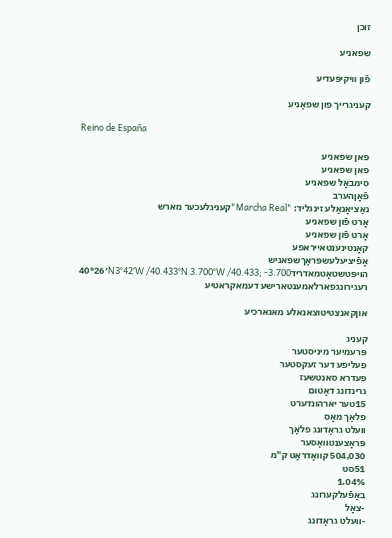זוכן

שפאניע

פֿון װיקיפּעדיע

קעניגרייך פון שפאַניע

Reino de España

פאן שפאניע
פאן שפאניע
סימבאָל שפאניע
פֿאָןהערב
נאַציאָנאַלע זינגליד: "Marcha Real"קעניגלעכער מארש
אָרט פֿון שפאניע
אָרט פֿון שפאניע
קאָנטינענטאייראפע
אָפֿיציעלעשפּראַךשפאניש
הויפּטשטאָטמאדריד40°26′N3°42′W /40.433°N 3.700°W /40.433; -3.700
רעגירונגפארלאמענטארישע דעמאקראטיע

אוןקאנצטיטוצאנאלע מאנארכיע

קעניג
פּרעמיער מיניסטער
פעליפע דער זעקסטער
פעדרא סאנטשעז
גרינדונג דאַטום
15טער יארהונדערט
פלאַך מאָס
וועלט גראַדונג פלאַך
פּראָצענטוואַסער
504,030 קוואַדראַט ק"מ
51סט
1.04%
באַפֿעלקערונג
-צאָל
-וועלט גראַדונג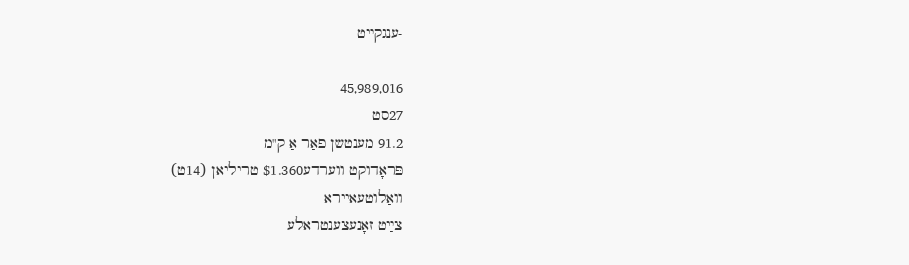-ענגקײט

45,989,016
27סט
91.2 מענטשן פאַר אַ ק"מ
פּראָדוקט ווערדע$1.360 טריליאן (14ט)
וואַלוטעאיירא
צײַט זאָנעצענטראלע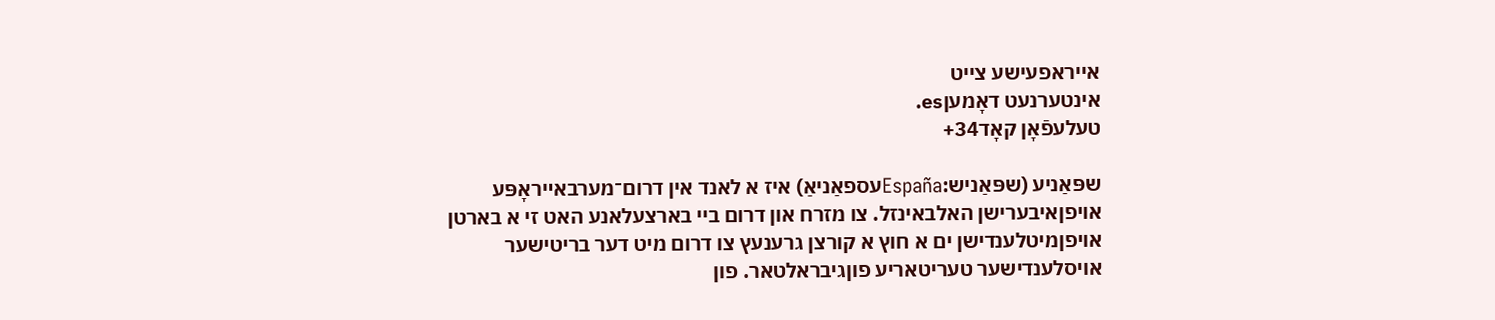אייראפעישע צייט
אינטערנעט דאָמעןes.
טעלעפֿאָן קאָד34+

שפּאַניע (שפּאַניש:Españaעספאַניאַ) איז א לאנד אין דרום־מערבאײראָפּע אויפןאיבערישן האלבאינזל. צו מזרח און דרום ביי בארצעלאנע האט זי א בארטן אויפןמיטלענדישן ים א חוץ א קורצן גרענעץ צו דרום מיט דער בריטישער אויסלענדישער טעריטאריע פוןגיבראלטאר. פון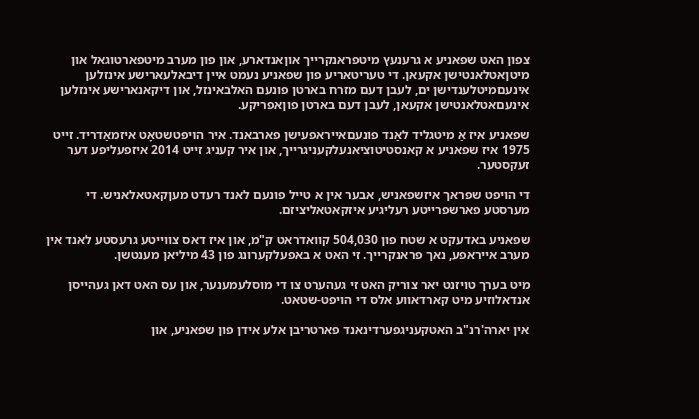צפון האט שפאניע א גרענעץ מיטפראנקרייך אוןאנדארע, און פון מערב מיטפארטוגאל און מיטןאטלאנטישן אקעאן. די טעריטאריע פון שפאניע נעמט איין דיבאלעארישע אינזלען אינעםמיטלענדישן ים, לעבן דעם מזרח בארטן פונעם האלבאינזל, און דיקאנארישע אינזלען אינעםאטלאנטישן אקעאן, לעבן דעם בארטן פוןאפריקע.

שפאניע איז אַ מיטגליד לאַנד פונעםאייראפעישן פארבאנד. איר הױפּטשטאָט איזמאַדריד. זייט 1975 איז שפאניע א קאנסטיטוציאנעלקעניגרייך, און איר קעניג זייט 2014 איזפעליפע דער זעקסטער.

די הויפט שפראך איזשפאניש, אבער אין א טייל פונעם לאנד רעדט מעןקאטאלאניש. די מערסטע פארשפרייטע רעליגיע איזקאטאליציזם.

שפאניע באדעקט א שטח פון 504,030 קוואדראט ק"מ, און איז דאס צווייטע גרעסטע לאנד אין מערב אייראפע, נאך פראנקרייך. זי האט א באפעלקערונג פון 43 מיליאן מענטשן.

מיט בערך טויזנט יאר צוריק האט זי געהערט צו די מוסלעמענער, און עס האט דאן געהייסן אנדאלוזיע מיט קארדאווע אלס די הויפט-שטאט.

אין יארה'רנ"ב האטקעניגפערדינאנד פארטריבן אלע אידן פון שפאניע, און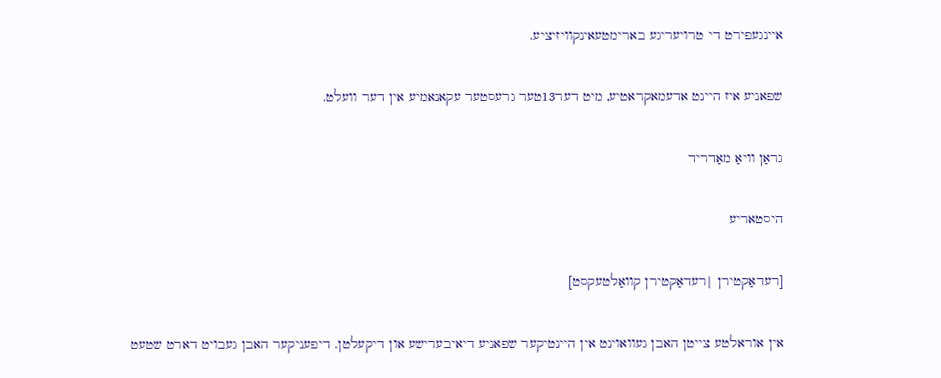איינגעפירט די טרויעריגע בארימטעאינקוויזיציע.

שפאניע איז היינט אדעמאקראטיע, מיט דער13טער גרעסטער עקאנאמיע אין דער וועלט.

גראַן וויאַ מאַדריד

היסטאריע

[רעדאַקטירן |רעדאַקטירן קוואַלטעקסט]

אין אוראלטע צייטן האבן געוואוינט אין היינטיקער שפאניע דיאיבערישע און דיקעלטן. דיפעניקער האבן געבויט דארט שטעט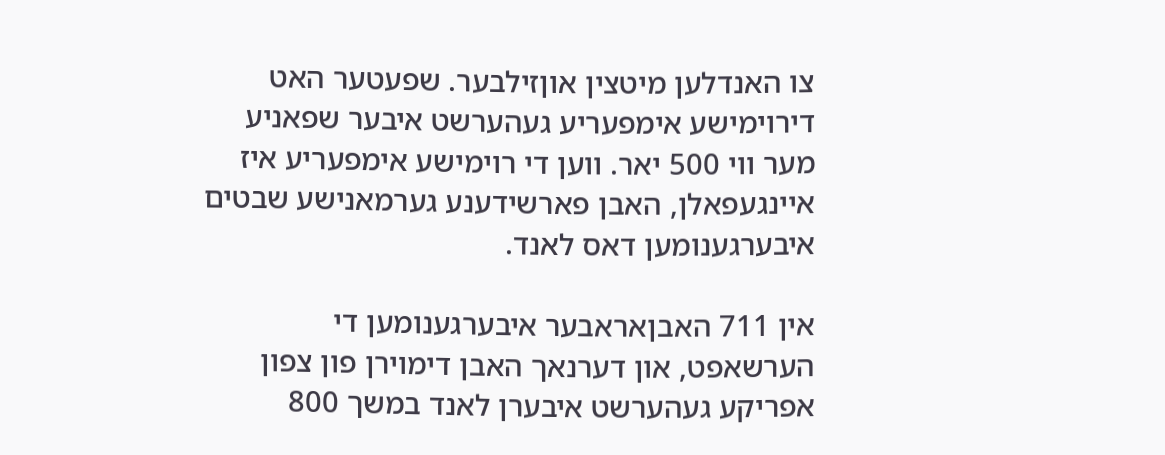צו האנדלען מיטצין אוןזילבער. שפעטער האט דירוימישע אימפעריע געהערשט איבער שפאניע מער ווי 500 יאר. ווען די רוימישע אימפעריע איז איינגעפאלן, האבן פארשידענע גערמאנישע שבטים איבערגענומען דאס לאנד.

אין 711 האבןאראבער איבערגענומען די הערשאפט, און דערנאך האבן דימוירן פון צפון אפריקע געהערשט איבערן לאנד במשך 800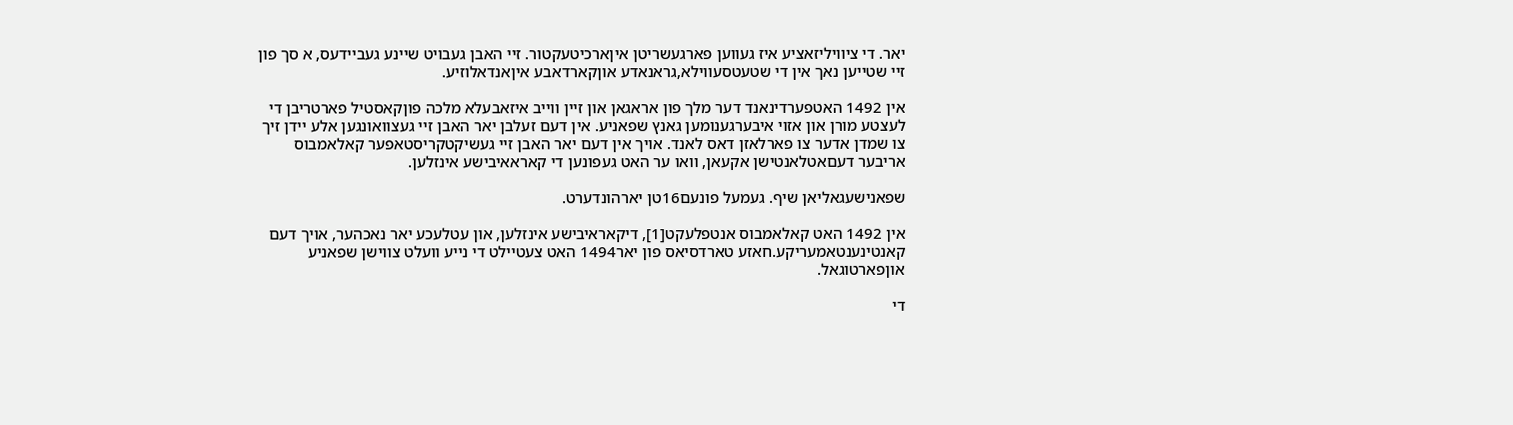יאר. די ציוויליזאציע איז געווען פארגעשריטן איןארכיטעקטור. זיי האבן געבויט שיינע געביידעס, א סך פון זיי שטייען נאך אין די שטעטסעווילא,גראנאדע אוןקארדאבע איןאנדאלוזיע.

אין 1492 האטפערדינאנד דער מלך פון אראגאן און זיין ווייב איזאבעלא מלכה פוןקאסטיל פארטריבן די לעצטע מורן און אזוי איבערגענומען גאנץ שפאניע. אין דעם זעלבן יאר האבן זיי געצוואונגען אלע יידן זיך צו שמדן אדער צו פארלאזן דאס לאנד. אויך אין דעם יאר האבן זיי געשיקטקריסטאפער קאלאמבוס אריבער דעםאטלאנטישן אקעאן, וואו ער האט געפונען די קאראאיבישע אינזלען.

שפאנישעגאליאן שיף. געמעל פונעם16טן יארהונדערט.

אין 1492 האט קאלאמבוס אנטפלעקט[1], דיקאראיבישע אינזלען, און עטלעכע יאר נאכהער, אויך דעם קאנטינענטאמעריקע.חאזע טארדסיאס פון יאר1494 האט צעטיילט די נייע וועלט צווישן שפאניע אוןפארטוגאל.

די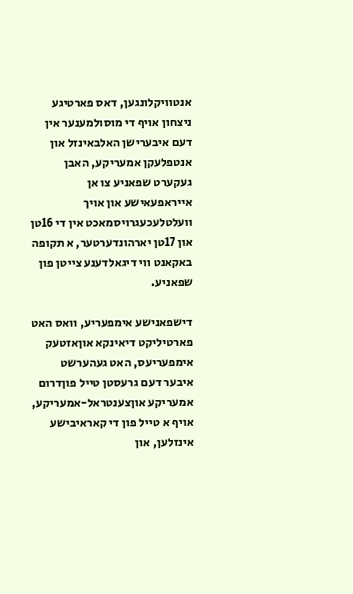אנטוויקלונגען, דאס פארטיגע ניצחון אויף די מוסולמענער אין דעם איבערישן האלבאינזל און אנטפלעקן אמעריקע, האבן געקערט שפאניע צו אן אייראפעאישע און אויך וועלטלעכעגרויסמאכט אין די 16טן און 17טן יארהונדערטער, א תקופה באקאנט ווי דיגאלדענע צייטן פון שפאניע.

דישפאנישע אימפעריע, וואס האט פארטיליקט דיאינקא אוןאזטעק אימפעריעס, האט געהערשט איבער דעם גרעסטן טייל פוןדרום אמעריקע אוןצענטראל-אמעריקע, אויף א טייל פון די קאראיבישע אינזלען, און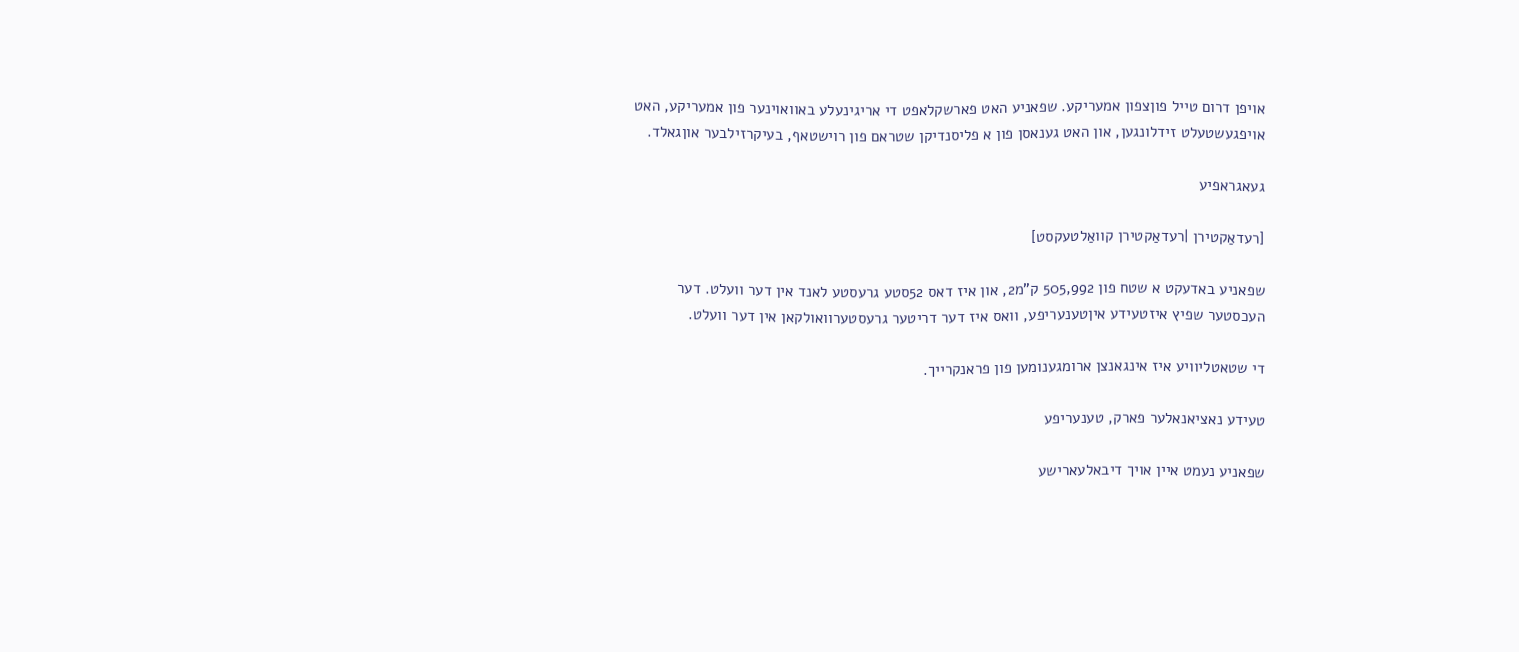אויפן דרום טייל פוןצפון אמעריקע. שפאניע האט פארשקלאפט די אריגינעלע באוואוינער פון אמעריקע, האט אויפגעשטעלט זידלונגען, און האט גענאסן פון א פליסנדיקן שטראם פון רוישטאף, בעיקרזילבער אוןגאלד.

געאגראפיע

[רעדאַקטירן |רעדאַקטירן קוואַלטעקסט]

שפאניע באדעקט א שטח פון 505,992 ק"מ2, און איז דאס 52סטע גרעסטע לאנד אין דער וועלט. דער העכסטער שפיץ איזטעידע איןטענעריפע, וואס איז דער דריטער גרעסטערוואולקאן אין דער וועלט.

די שטאטליוויע איז אינגאנצן ארומגענומען פון פראנקרייך.

טעידע נאציאנאלער פארק, טענעריפע

שפאניע נעמט איין אויך דיבאלעארישע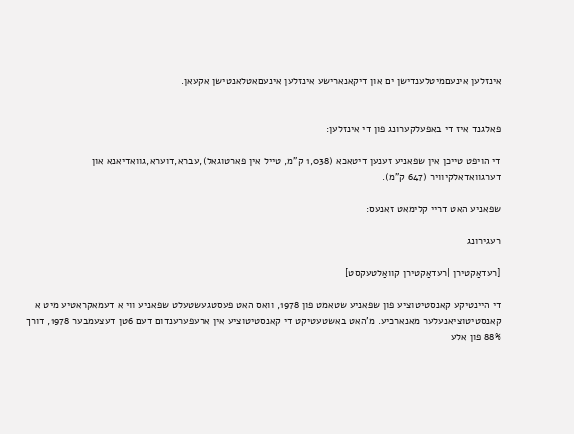אינזלען אינעםמיטלענדישן ים און דיקאנארישע אינזלען אינעםאטלאנטישן אקעאן.


פאלגנד איז די באפעלקערונג פון די אינזלען:

די הויפט טייכן אין שפאניע זענען דיטאכא (1,038 ק"מ, טייל אין פארטוגאל),עברא,דוערא,גוואדיאנא און דערגוואדאלקיוויר (647 ק"מ).

שפאניע האט דריי קלימאט זאנעס:

רעגירונג

[רעדאַקטירן |רעדאַקטירן קוואַלטעקסט]

די היינטיקע קאנסטיטוציע פון שפאניע שטאמט פון 1978, וואס האט פעסטגעשטעלט שפאניע ווי א דעמאקראטיע מיט א קאנסטיטוציאנעלער מאנארכיע. מ'האט באשטעטיקט די קאנסטיטוציע אין ארעפערענדום דעם 6טן דעצעמבער 1978, דורך 88% פון אלע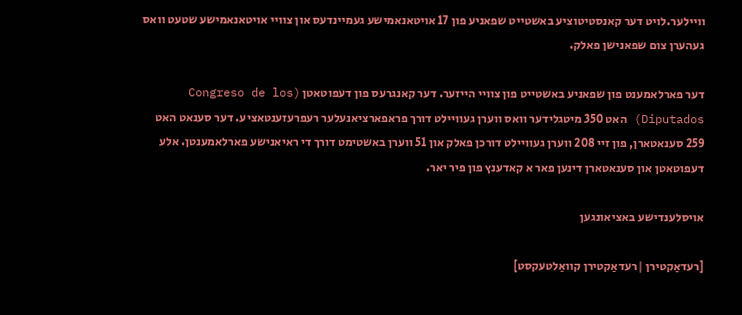וויילער.לויט דער קאנסטיטוציע באשטייט שפאניע פון 17 אויטאנאמישע געמיינדעס און צוויי אויטאנאמישע שטעט וואס געהערן צום שפאנישן פאלק.

דער פארלאמענט פון שפאניע באשטייט פון צוויי הייזער. דער קאנגרעס פון דעפוטאטן (Congreso de los Diputados) האט 350 מיטגלידער וואס ווערן געוויילט דורך פראפארציאנעלער רעפרעזענטאציע. דער סענאט האט 259 סענאטארן, פון זיי 208 ווערן געוויילט דורכן פאלק און 51 ווערן באשטימט דורך די ראיאנישע פארלאמענטן. אלע דעפוטאטן און סענאטארן דינען פאר א קאדענץ פון פיר יאר.

אויסלענדישע באציאונגען

[רעדאַקטירן |רעדאַקטירן קוואַלטעקסט]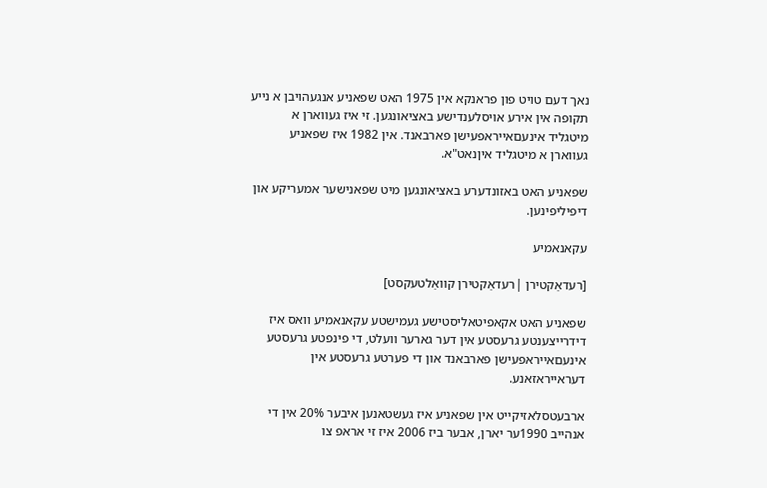נאך דעם טויט פון פראנקא אין 1975 האט שפאניע אנגעהויבן א נייע תקופה אין אירע אויסלענדישע באציאונגען. זי איז געווארן א מיטגליד אינעםאייראפעישן פארבאנד. אין 1982 איז שפאניע געווארן א מיטגליד איןנאט"א.

שפאניע האט באזונדערע באציאונגען מיט שפאנישער אמעריקע און דיפיליפינען.

עקאנאמיע

[רעדאַקטירן |רעדאַקטירן קוואַלטעקסט]

שפאניע האט אקאפיטאליסטישע געמישטע עקאנאמיע וואס איז דידרייצענטע גרעסטע אין דער גארער וועלט, די פינפטע גרעסטע אינעםאייראפעישן פארבאנד און די פערטע גרעסטע אין דעראייראזאנע.

ארבעטסלאזיקײט אין שפאניע איז געשטאנען איבער 20% אין די אנהייב 1990ער יארן, אבער ביז 2006 איז זי אראפ צו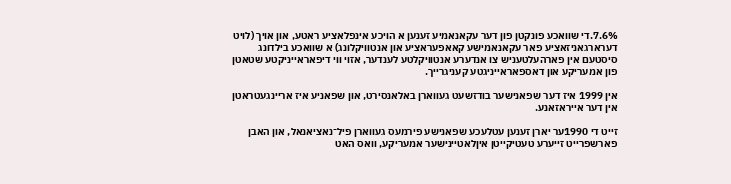7.6%.די שוואכע פונקטן פון דער עקאנאמיע זענען א הויכע אינפלאציע ראטע, און אויך (לויט דערארגאניזאציע פאר עקאנאמישע קאאפעראציע און אנטוויקלונג) א שוואכע בילדונג סיסטעם אין פארהעלטעניש צו אנדערע אנטוויקלטע לענדער, אזוי ווי דיפאראייניקטע שטאטן פון אמעריקע און דאספאראייניגטע קעניגרייך.

אין 1999 איז דער שפאנישער בודזשעט געווארן באלאנסירט, און שפאניע איז אריינגעטראטן אין דער אייראזאנע.

זייט די 1990ער יארן זענען עטלעכע שפאנישע פירמעס געווארן פיל־נאציאנאל, און האבן פארשפרייט זייערע טעטיקייטן איןלאטיינישער אמעריקע, וואס האט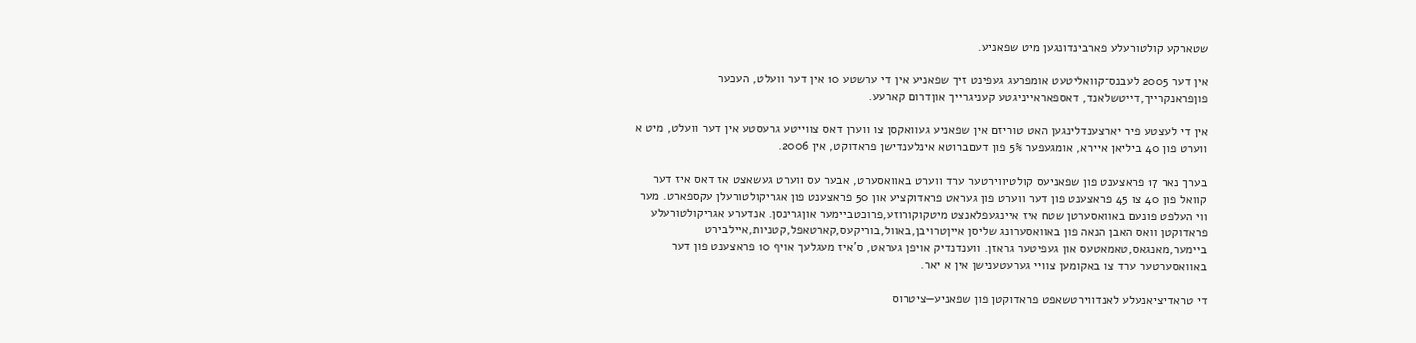שטארקע קולטורעלע פארבינדונגען מיט שפאניע.

אין דער 2005 לעבנס־קוואליטעט אומפרעג געפינט זיך שפאניע אין די ערשטע 10 אין דער וועלט, העכער פוןפראנקרייך,דייטשלאנד, דאספאראייניגטע קעניגרייך אוןדרום קארעע.

אין די לעצטע פיר יארצענדלינגען האט טוריזם אין שפאניע געוואקסן צו ווערן דאס צווייטע גרעסטע אין דער וועלט, מיט א ווערט פון 40 ביליאן איירא, אומגעפער 5% פון דעםברוטא אינלענדישן פראדוקט, אין 2006.

בערך נאר 17 פראצענט פון שפאניעס קולטיווירטער ערד ווערט באוואסערט, אבער עס ווערט געשאצט אז דאס איז דער קוואל פון 40 צו 45 פראצענט פון דער ווערט פון געראט פראדוקציע און 50 פראצענט פון אגריקולטורעלן עקספארט. מער ווי העלפט פונעם באוואסערטן שטח איז איינגעפלאנצט מיטקוקורוזע,פרוכטביימער אוןגרינסן. אנדערע אגריקולטורעלע פראדוקטן וואס האבן הנאה פון באוואסערונג שליסן אייןטרויבן,באוול,בוריקעס,קארטאפל,קטניות,איילבירט ביימער,מאנגאס,טאמאטעס און געפיטער גראזן. ווענדנדיק אויפן געראט, ס'איז מעגלעך אויף 10 פראצענט פון דער באוואסערטער ערד צו באקומען צוויי גערעטענישן אין א יאר.

די טראדיציאנעלע לאנדווירטשאפט פראדוקטן פון שפאניע—ציטרוס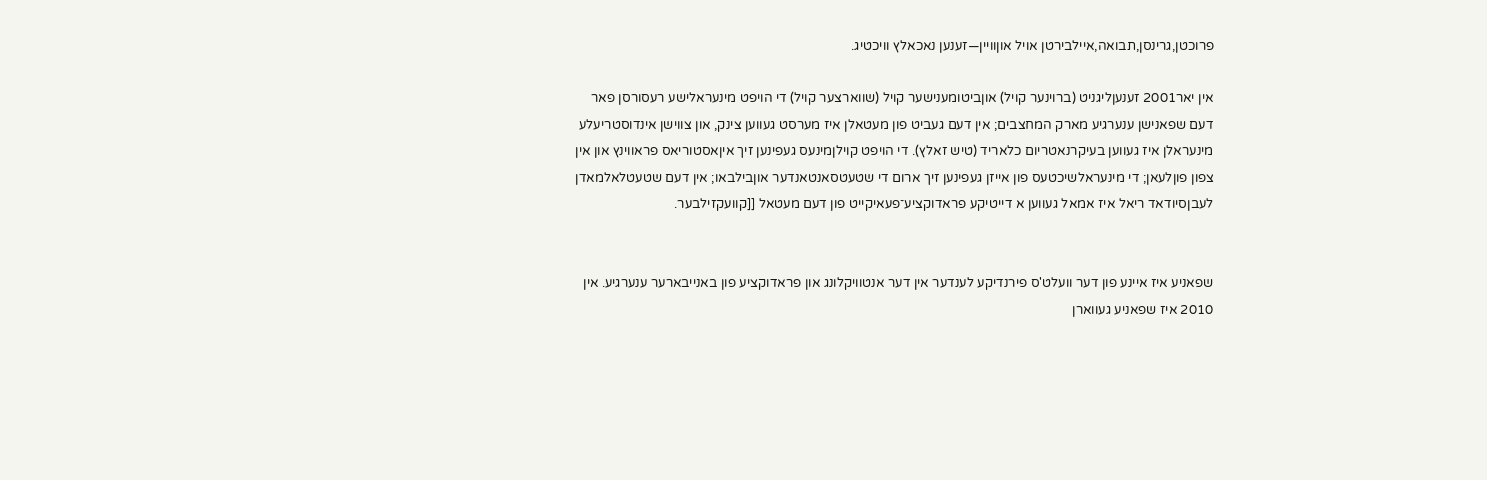פרוכטן,גרינסן,תבואה,איילבירטן אויל אוןוויין—זענען נאכאלץ וויכטיג.

אין יאר2001 זענעןליגניט (ברוינער קויל) אוןביטומענישער קויל (שווארצער קויל) די הויפט מינעראלישע רעסורסן פאר דעם שפאנישן ענערגיע מארק המחצבים; אין דעם געביט פון מעטאלן איז מערסט געווען צינק, און צווישן אינדוסטריעלע מינעראלן איז געווען בעיקרנאטריום כלאריד (טיש זאלץ). די הויפט קוילןמינעס געפינען זיך איןאסטוריאס פראווינץ און אין צפון פוןלעאן; די מינעראלשיכטעס פון אייזן געפינען זיך ארום די שטעטסאנטאנדער אוןבילבאו; אין דעם שטעטלאלמאדן לעבןסיודאד ריאל איז אמאל געווען א דייטיקע פראדוקציע־פעאיקייט פון דעם מעטאל [[קוועקזילבער.


שפאניע איז איינע פון דער וועלט'ס פירנדיקע לענדער אין דער אנטוויקלונג און פראדוקציע פון באנייבארער ענערגיע. אין 2010 איז שפאניע געווארן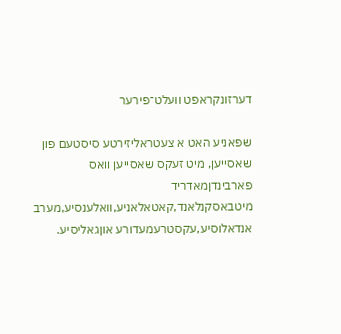דערזונקראפט וועלט־פירער

שפאניע האט א צעטראליזירטע סיסטעם פון שאסייען, מיט זעקס שאסייען וואס פארבינדןמאדריד מיטבאסקנלאנד,קאטאלאניע,וואלענסיע,מערב אנדאלוסיע,עקסטרעמעדורע אוןגאליסיע.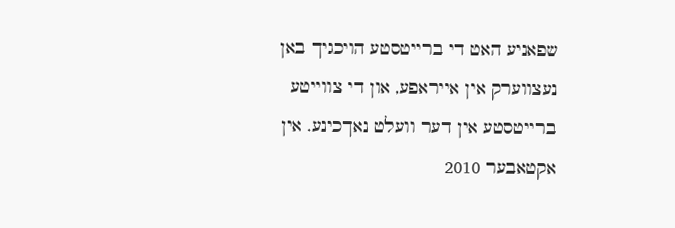שפאניע האט די ברייטסטע הויכגיך באן נעצווערק אין אייראפע, און די צווייטע ברייטסטע אין דער וועלט נאךכינע. אין אקטאבער 2010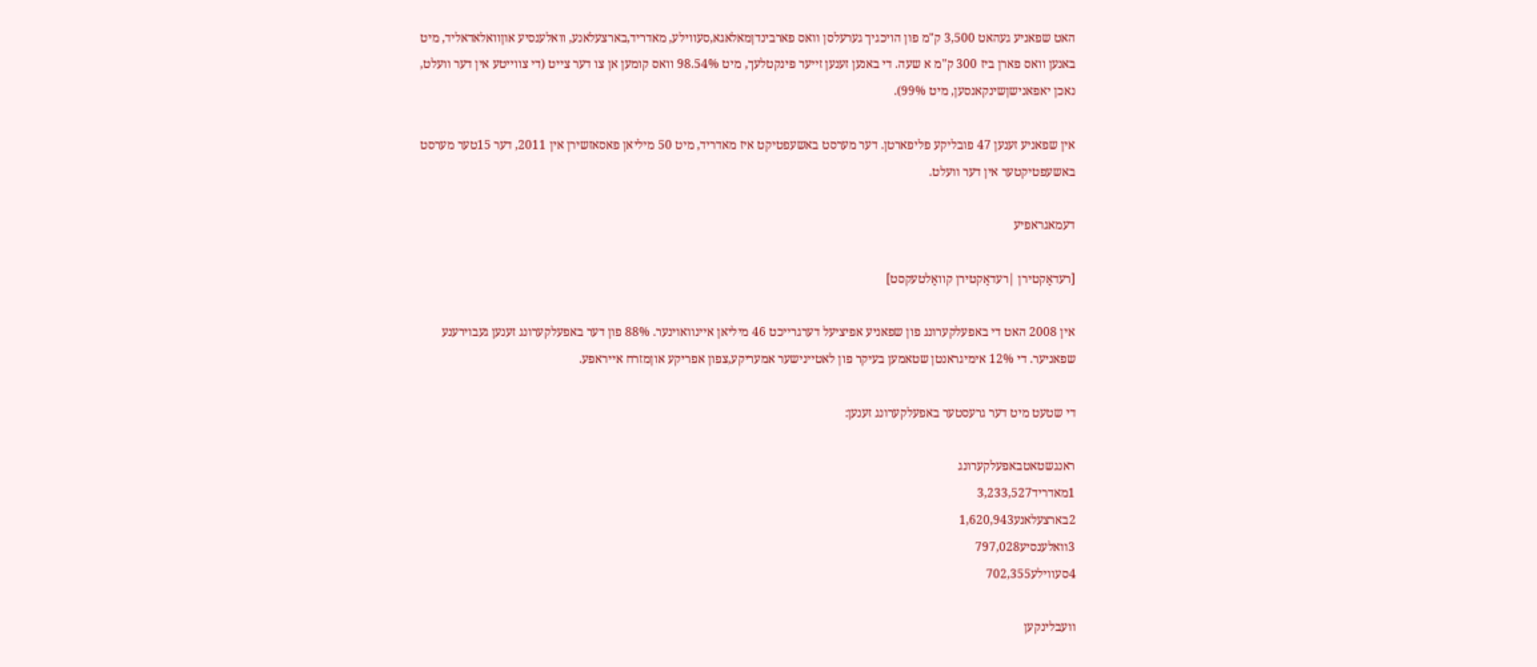האט שפאניע געהאט 3,500 ק"מ פון הויכגיך גערעלסן וואס פארבינדןמאלאגא,סעווילע, מאדריד,בארצעלאנע, וואלענסיע אוןוואלאדאליד, מיט באנען וואס פארן ביז 300 ק"מ א שעה. די באנען זענען זייער פינקטלעך, מיט 98.54% וואס קומען אן צו דער צייט (די צווייטע אין דער וועלט, נאכן יאפאנישןשינקאנסען, מיט 99%).

אין שפאניע זענען 47 פובליקע פליפארטן. דער מערסט באשעפטיקט איז מאדריד, מיט 50 מיליאן פאסאזשירן אין 2011, דער 15טער מערסט באשעפטיקטער אין דער וועלט.

דעמאגראפיע

[רעדאַקטירן |רעדאַקטירן קוואַלטעקסט]

אין 2008 האט די באפעלקערונג פון שפאניע אפיציעל דערגרייכט 46 מיליאן איינוואוינער. 88% פון דער באפעלקערונג זענען געבוירענע שפאניער. די 12% אימיגראנטן שטאמען בעיקר פון לאטיינישער אמעריקע,צפון אפריקע אוןמזרח אייראפע.

די שטעט מיט דער גרעסטער באפעלקערונג זענען:

ראנגשטאטבאפעלקערונג
1מאדריד3,233,527
2בארצעלאנע1,620,943
3וואלענסיע797,028
4סעווילע702,355

וועבלינקען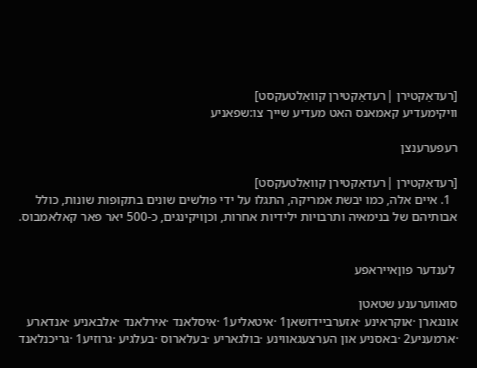[רעדאַקטירן |רעדאַקטירן קוואַלטעקסט]
וויקימעדיע קאמאנס האט מעדיע שייך צו:שפאניע

רעפערענצן

[רעדאַקטירן |רעדאַקטירן קוואַלטעקסט]
  1. איים אלה, כמו יבשת אמריקה, התגלו על ידי פולשים שונים בתקופות שונות, כולל אבותיהם של בנימאיה ותרבויות ילידיות אחרות, וכןויקינגים, כ-500 יאר פאר קאלאמבוס.


 לענדער פוןאייראפע

סואווערענע שטאטן
אונגארן ·אוקראינע ·אזערביידזשאן1 ·איטאליע1 ·איסלאנד ·אירלאנד ·אלבאניע ·אנדארע ·ארמעניע2 ·באסניע און הערצעגאווינע ·בולגאריע ·בעלארוס ·בעלגיע ·גרוזיע1 ·גריכנלאנד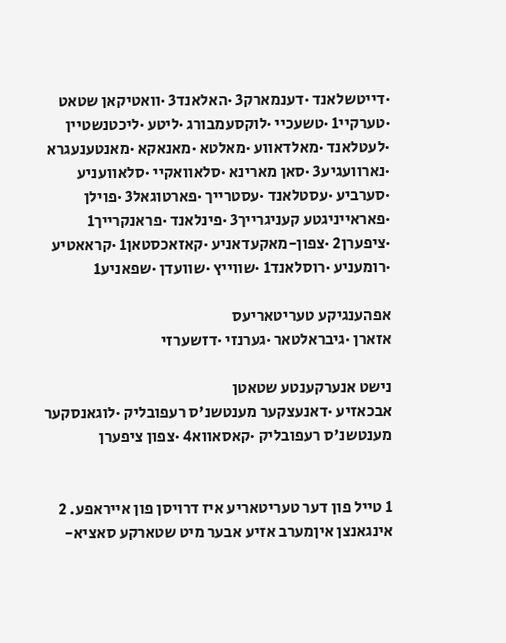·דייטשלאנד ·דענמארק3 ·האלאנד3 ·וואטיקאן שטאט ·טערקיי1 ·טשעכיי ·לוקסעמבורג ·ליטע ·ליכטנשטיין ·לעטלאנד ·מאלדאווע ·מאלטא ·מאנאקא ·מאנטענעגרא ·נארוועגיע3 ·סאן מארינא ·סלאוואקיי ·סלאוועניע ·סערביע ·עסטלאנד ·עסטרייך ·פארטוגאל3 ·פוילן ·פאראייניגטע קעניגרייך3 ·פינלאנד ·פראנקרייך1 ·ציפערן2 ·צפון-מאקעדאניע ·קאזאכסטאן1 ·קראאטיע ·רומעניע ·רוסלאנד1 ·שווייץ ·שוועדן ·שפאניע1

אפהענגיקע טעריטאריעס
אזארן ·גיבראלטאר ·גערנזי ·דזשערזי

נישט אנערקענטע שטאטן
אבכאזיע ·דאנעצקער מענטשנ'ס רעפובליק ·לוגאנסקער מענטשנ'ס רעפובליק ·קאסאווא4 ·צפון ציפערן


1 טייל פון דער טעריטאריע איז דרויסן פון אייראפע. 2 אינגאנצן איןמערב אזיע אבער מיט שטארקע סאציא-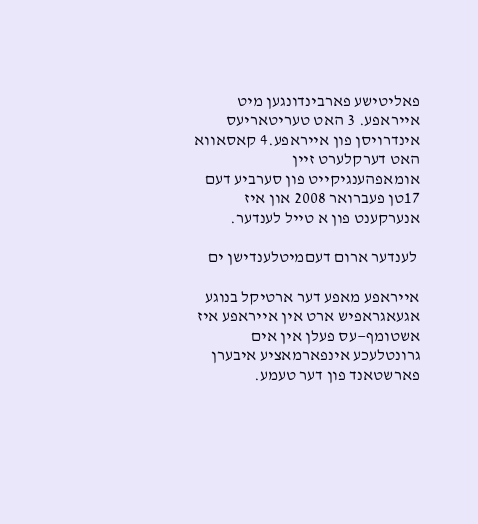פאליטישע פארבינדונגען מיט אייראפע. 3 האט טעריטאריעס אינדרויסן פון אייראפע.4 קאסאווא האט דערקלערט זיין אומאפהענגיקייט פון סערביע דעם 17טן פעברואר 2008 און איז אנערקענט פון א טייל לענדער.

 לענדער ארום דעםמיטלענדישן ים

אייראפע מאפע דער ארטיקל בנוגע אגעאגראפיש ארט אין אייראפע איז אשטומף—עס פעלן אין אים גרונטלעכע אינפארמאציע איבערן פארשטאנד פון דער טעמע.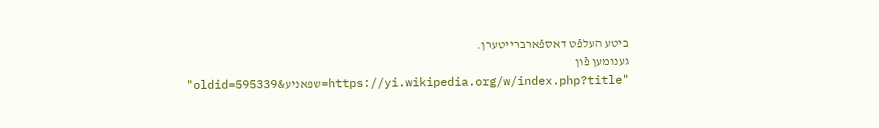ביטע העלפֿט דאספֿארברייטערן.
גענומען פֿון "https://yi.wikipedia.org/w/index.php?title=שפאניע&oldid=595339"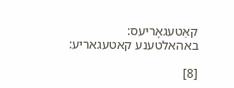קאַטעגאָריעס:
באהאלטענע קאטעגאריע:

[8]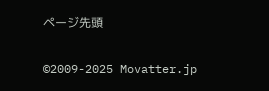ページ先頭

©2009-2025 Movatter.jp